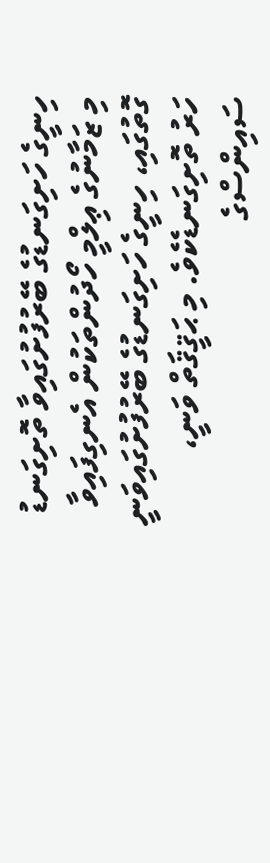ހިނީގެ ހަށިގަނޑުގެ ބޭރުފުށުގައިވާ ތޮށިގަނޑު
މި ޒަމާނުގެ ޢިލްމީ ހޯދުންތަކުން އެނގިފައިވާ ގޮތުގައި، ހިނީގެ ހަށިގަނޑުގެ ބޭރުފުށުގައިވަނީ ހަރު ތޮށިގަނޑެކެވެ. މި ޙަޤީޤަތް ވަނީ، ސައިންސްގެ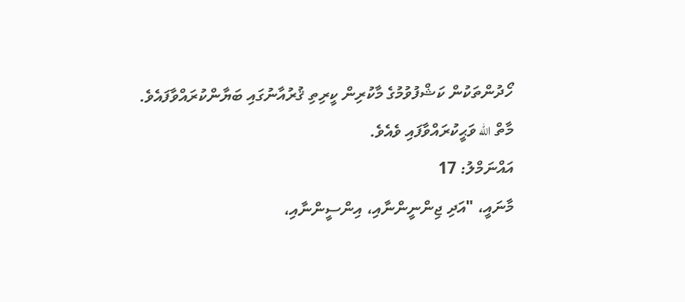ހޯދުންތަކުން ކަޝްފުވުމުގެ މާކުރިން ކީރިތި ޤުރުއާނުގައި ބަޔާންކުރައްވާފައެވެ.
މާތް الله ވަޙީކުރައްވާފައި ވެއެވެ.
އައްނަމްލު: 17
މާނައީ، "އަދި ޖިންނީންނާއި، އިންސީންނާއި،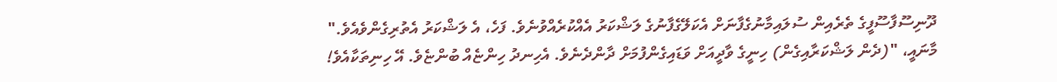ދޫނިސޫފާސޫފީގެ ތެރެއިން ސުލައިމާނުގެފާނަށް އެކަލޭގެފާނުގެ ލަޝްކަރު އެއްކުރެއްވުނެވެ. ފަހެ، އެ ލަޝްކަރު އެތުރިގެންވެއެވެ."
މާނައީ، "(ދެން ލަޝްކަރާއިގެން) ހިނީގެ ވާދީއަށް ވަޑައިގެންފުމަށް ދާންދެނެވެ. އެހިނދު ހިންޏެއް ބުންޏެވެ. އޭ ހިނިތަކާއެވެ!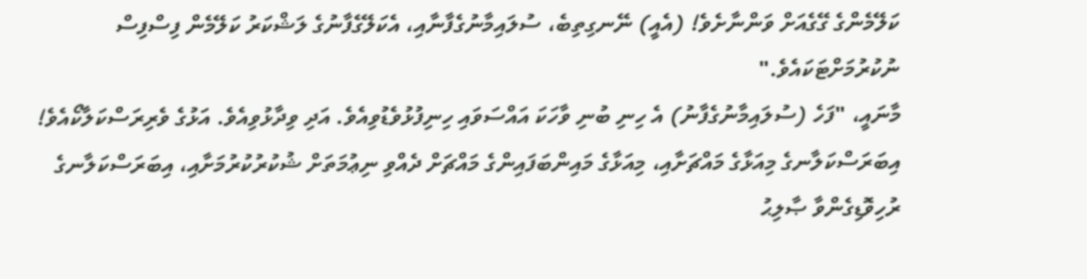ކަލޭމެންގެ ގޭގެއަށް ވަންނާށެވެ! (އެއީ) ނޭނގިތިބެ، ސުލައިމާނުގެފާނާއި، އެކަލޭގެފާނުގެ ލަޝްކަރު ކަލޭމެން ފިސްފިސް ނުކުރުމަށްޓަކައެވެ."
މާނައީ، "ފަހެ (ސުލައިމާނުގެފާނު) އެ ހިނި ބުނި ވާހަކަ އައްސަވައި ހިނިފުޅުވެޑުވިއެވެ. އަދި ވިދާޅުވިއެވެ. އަޅުގެ ވެރިރަސްކަލާކޯއެވެ! އިބަރަސްކަލާނގެ މިއަޅާގެ މައްޗަށާއި، މިއަޅާގެ މައިންބަފައިންގެ މައްޗަށް ދެއްވި ނިޢުމަތަށް ޝުކުރުކުރުމަށާއި، އިބަރަސްކަލާނގެ ރުހިވޮޑިގެންވާ ޞާލިޙު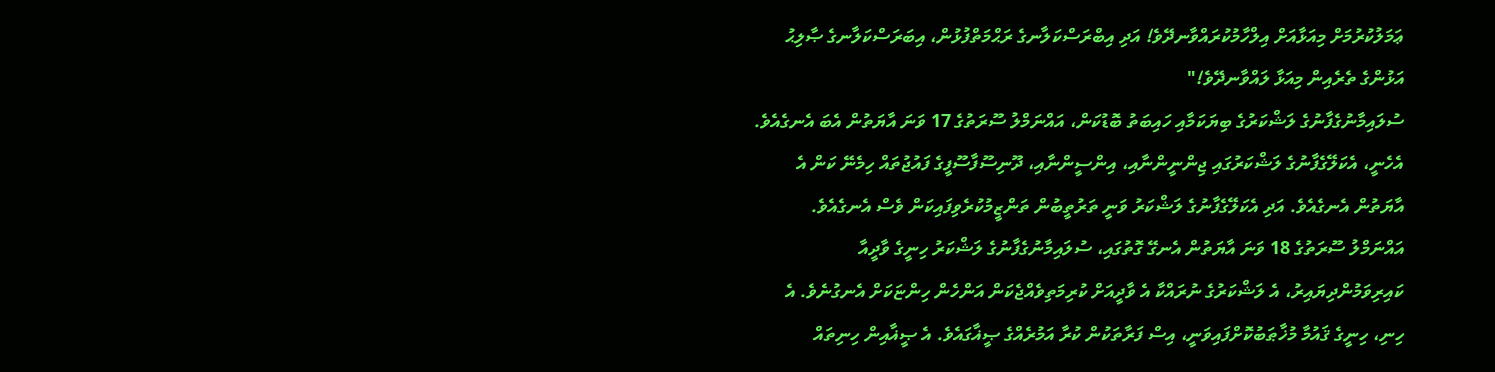ޢަމަލުކުރުމަށް މިއަޅާއަށް އިލްހާމުކުރައްވާނދޭވެ! އަދި އިބްރަސްކަލާނގެ ރަޙްމަތްފުޅުން، އިބަރަސްކަލާނގެ ޞާލިޙު އަޅުންގެ ތެރެއިން މިއަޅާ ލައްވާނދޭވެ!"
ސުލައިމާނުގެފާނުގެ ލަޝްކަރުގެ ބިޔަކަމާއި ހައިބަތު ބޮޑުކަން، އައްނަމްލު ސޫރަތުގެ 17 ވަނަ އާޔަތުން އެބަ އެނގެއެވެ. އެހެނީ، އެކަލޭގެފާނުގެ ލަޝްކަރުގައި ޖިންނީންނާއި، އިންސީންނާއި، ދޫނިސޫފާސޫފީގެ ފައުޖުތައް ހިމެނޭ ކަން އެ އާޔަތުން އެނގެއެވެ. އަދި އެކަލޭގެފާނުގެ ލަޝްކަރު ވަނީ ތަރުތީބުން ތަންޒީމުކުރެވިފައިކަން ވެސް އެނގެއެވެ.
އައްނަމްލު ސޫރަތުގެ 18 ވަނަ އާޔަތުން އެނގޭ ގޮތުގައި، ސުލައިމާނުގެފާނުގެ ލަޝްކަރު ހިނީގެ ވާދީއާ ކައިރިވަމުންދިޔައިރު، އެ ލަޝްކަރުގެ ނުރައްކާ އެ ވާދީއަށް ކުރިމަތިވެއްޖެކަން އަންހެން ހިންޏަކަށް އެނގުނެވެ. އެ ހިނި، ހިނީގެ ޤައުމާ މުޚާޠަބުކޮށްފައިވަނީ، އިސް ފަރާތަކުން ކުރާ އަމުރެއްގެ ޞީޣާގައެވެ. އެ ޞީޣާއިން ހިނިތައް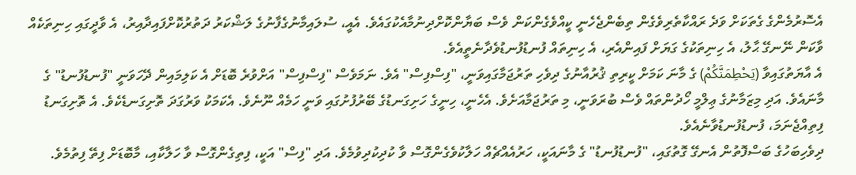އެސޮރުމެންގެ ގެތަކަށް ވަދެ ރައްކާތެރިވެގެން ތިބެންޖެހެނީ ކީއްވެގެންކަން ވެސް ބަޔާންކޮށްދިނުމާއެކުގައެވެ. އެއީ، ސުލައިމާނުގެފާނުގެ ލަޝްކަރު ދަތުރުކޮށްފައިދާއިރު، އެ ވާދީގައި ހިނިތަކެއް ވާކަން ނޭނގޭ ޙާލު، އެ ހިނިތަކުގެ ގަޔަށް ފައިންއެރި، އެ ހިނިތައް ފުނޑުފުނޑުވެދާނެތީއެވެ.
އެ އާޔަތުގައިވާ (يَحْطِمَنَّكُمْ) ގެ މާނަ ކަމަށް ކީރިތި ޤުރުއާނުގެ ދިވެހި ތަރުޖަމާގައިވަނީ، "ފިސްފިސް" އެވެ. ނަމަވެސް "ފިސްފިސް" އަށްވުރެ ބޮޑަށް އެ ކަލިމައިން ދޭހަވަނީ "ފުނޑުފުނޑު" ގެ މާނައެވެ. އަދި މިޒަމާނުގެ ޢިލްމީ ހޯދުންތައް ވެސް ބުރަވަނީ، މި ތަރުޖަމާއަށެވެ. އެހެނީ، ހިނީގެ ހަށިގަނޑުގެ ބޭރުފުށުގައި ވަނީ ހަމެއް ނޫނެވެ. އެކަމަކު ވަރުގަދަ ތޮށިގަނޑެކެވެ. އެ ތޮށިގަނޑު ފިތިއްޖެނަމަ، ފުނޑުފުނޑުވާނެއެވެ.
ދިވެހިބަހުގެ ބަސްފޮތުން އެނގޭ ގޮތުގައި، "ފުނޑުފުނޑު" ގެ މާނައަކީ، ހަރުއެއްޗެއް ހަލާކުވެގެންގޮސް ވާ ކުދިކުދިވުމެވެ. އަދި "ފިސް" އަކީ، ފިތިގެންގޮސް ވާ ހަލާކާއި، މާބޮޑަށް ފިތޭ ފިތުމެވެ.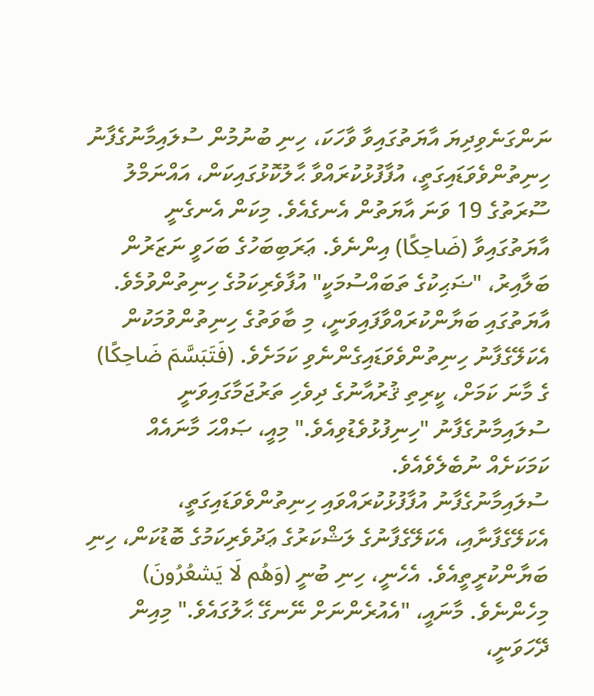ނަންގަނެވިދިޔަ އާޔަތުގައިވާ ވާހަކަ، ހިނި ބުނުމުން ސުލައިމާނުގެފާނު ހިނިތުންވެވަޑައިގަތީ، އުފާފުޅުކުރައްވާ ޙާލުކޮޅުގައިކަން، އައްނަމްލު ސޫރަތުގެ 19 ވަނަ އާޔަތުން އެނގެއެވެ. މިކަން އެނގެނީ އާޔަތުގައިވާ (ضَاحِكًا) އިންނެވެ. ޢަރަބިބަހުގެ ބަހަވީ ނަޒަރުން ބަލާއިރު، "ޟަޙިކުގެ ތަބައްސުމަކީ" އުފާވެރިކަމުގެ ހިނިތުންވުމެވެ. އާޔަތުގައި ބަޔާންކުރައްވާފައިވަނީ، މި ބާވަތުގެ ހިނިތުންވުމަކުން އެކަލޭގެފާނު ހިނިތުންވެވަޑައިގެންނެވި ކަމަށެވެ. (فَتَبَسَّمَ ضَاحِكًا) ގެ މާނަ ކަމަށް، ކީރިތި ޤުރުއާނުގެ ދިވެހި ތަރުޖަމާގައިވަނީ ސުލައިމާނުގެފާނު "ހިނިފުޅުވެޑުވިއެވެ." މިއީ، ޞައްޙަ މާނައެއް ކަމަކަށެއް ނުބެލެވެއެވެ.
ސުލައިމާނުގެފާނު އުފާފުޅުކުރައްވައި ހިނިތުންވެވަޑައިގަތީ، އެކަލޭގެފާނާއި، އެކަލޭގެފާނުގެ ލަޝްކަރުގެ ޢަދުވެރިކަމުގެ ބޮޑުކަން، ހިނި ބަޔާންކުރީތީއެވެ. އެހެނީ، ހިނި ބުނީ (وَهُم لَا يَشعُرُونَ) މިހެންނެވެ. މާނައީ، "އެއުރެންނަށް ނޭނގޭ ޙާލުގައެވެ." މިއިން ދޭހަވަނީ،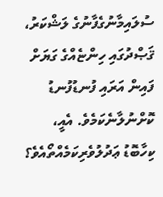ސުލައިމާނުގެފާނުގެ ލަޝްކަރު، ޤަޞްދުގައި ހިންޏެއްގެ ގަޔަށް ފައިން އަރައި ފުނޑުފުނޑު ކޮށްނުލާނެކަމެވެ. އެއީ، ކިހާބޮޑު ޢަދުލުވެރިކަމެއްތޯއެވެ؟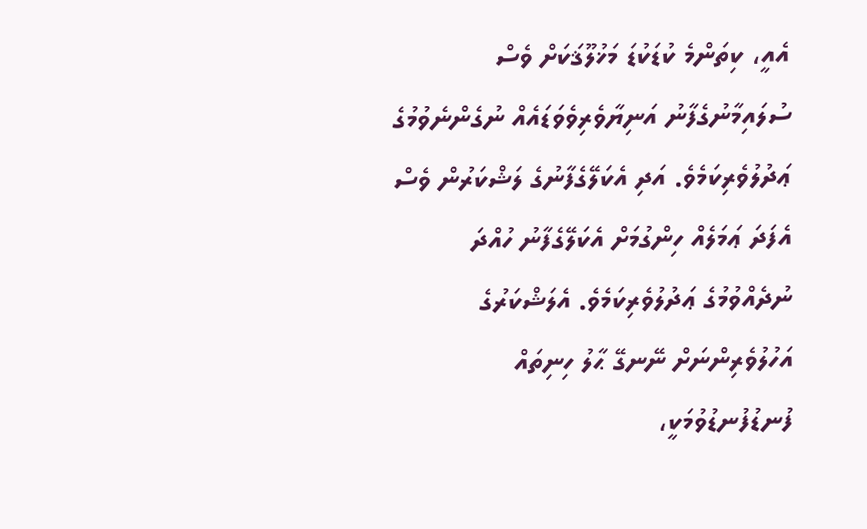އެއީ، ކިތަންމެ ކުޑަކުޑަ މަޚުލޫޤަކަށް ވެސް ސުލައިމާނުގެފާނު އަނިޔާވެރިވެވަޑައެއް ނުގެންނެވުމުގެ ޢަދުލުވެރިކަމެވެ. އަދި އެކަލޭގެފާނުގެ ލަޝްކަރުން ވެސް އެފަދަ ޢަމަލެއް ހިންގުމަށް އެކަލޭގެފާނު ހުއްދަ ނުދެއްވުމުގެ ޢަދުލުވެރިކަމެވެ. އެލަޝްކަރުގެ އަހުލުވެރިންނަށް ނޭނގޭ ޙާލު ހިނިތައް ފުނޑުފުނޑުވުމަކީ،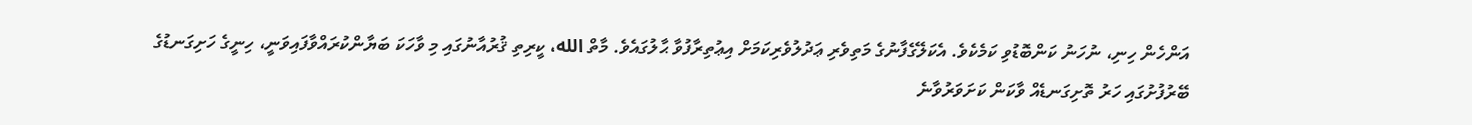އަންހެން ހިނި، ނުހަނު ކަންބޮޑުވި ކަމެކެވެ. އެކަލޭގެފާނުގެ މަތިވެރި ޢަދުލުވެރިކަމަށް އިޢުތިރާފުވާ ޙާލުގައެވެ. މާތް الله، ކީރިތި ޤުރުއާނުގައި މި ވާހަކަ ބަޔާންކުރައްވާފައިވަނީ، ހިނީގެ ހަށިގަނޑުގެ ބޭރުފުށުގައި ހަރު ތޮށިގަނޑެއް ވާކަން ކަށަވަރުވާނެ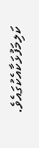ކަލިމަފުޅަކާއެކުގައެވެ.